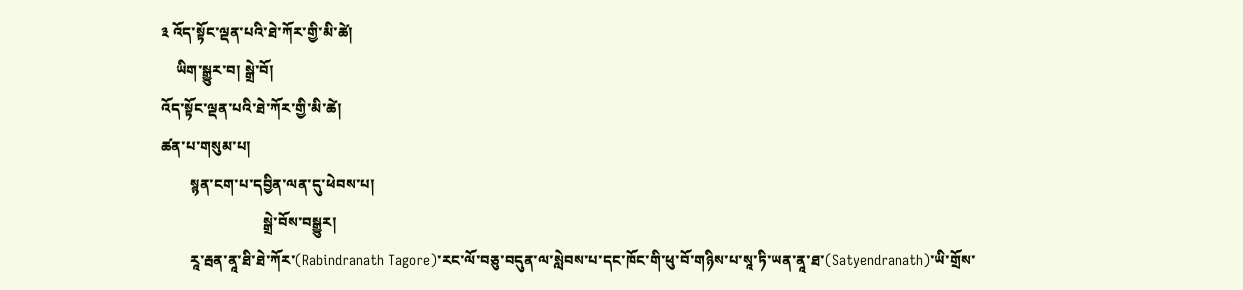༣ འོད་སྟོང་ལྡན་པའི་ཐེ་ཀོར་གྱི་མི་ཚེ།
    ཡིག་སྒྱུར་བ། སྒྲེ་བོ།
འོད་སྟོང་ལྡན་པའི་ཐེ་ཀོར་གྱི་མི་ཚེ།
ཚན་པ་གསུམ་པ།
        སྙན་ངག་པ་དབྱིན་ལན་དུ་ཕེབས་པ།
                            སྒྲེ་བོས་བསྒྱུར།
        རཱ་རྦན་ནཱ་ཐི་ཐེ་ཀོར་(Rabindranath Tagore)་རང་ལོ་བཅུ་བདུན་ལ་སླེབས་པ་དང་ཁོང་གི་ཕུ་བོ་གཉིས་པ་སཱ་ཏི་ཡན་ནཱ་ཐ་(Satyendranath)་ཡི་གྲོས་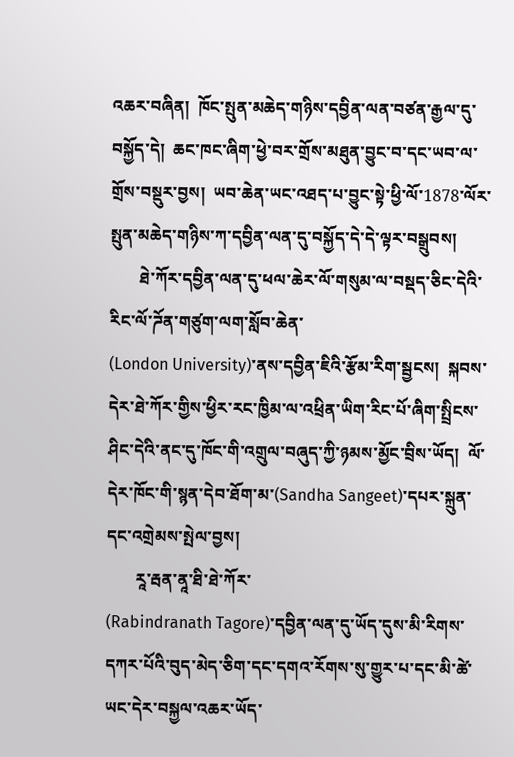འཆར་བཞིན།  ཁོང་སྤུན་མཆེད་གཉིས་དབྱིན་ལན་བཙན་རྒྱལ་དུ་བསྐྱོད་དེ།  ཆང་ཁང་ཞིག་ཕྱེ་བར་གྲོས་མཐུན་བྱུང་བ་དང་ཡབ་ལ་གྲོས་བསྡུར་བྱས།  ཡབ་ཆེན་ཡང་འཐད་པ་བྱུང་སྟེ་ཕྱི་ལོ་1878་ལོར་སྤུན་མཆེད་གཉིས་ཀ་དབྱིན་ལན་དུ་བསྐྱོད་དེ་དེ་ལྟར་བསྒྲུབས།
       ཐེ་ཀོར་དབྱིན་ལན་དུ་ཕལ་ཆེར་ལོ་གསུམ་ལ་བསྡད་ཅིང་དེའི་རིང་ལོ་ཌོན་གཙུག་ལག་སློབ་ཆེན་
(London University)་ནས་དབྱིན་ཇིའི་རྩོམ་རིག་སྦྱངས།  སྐབས་དེར་ཐེ་ཀོར་གྱིས་ཕྱིར་རང་ཁྱིམ་ལ་འཕྲིན་ཡིག་རིང་པོ་ཞིག་སྤྲིངས་ཤིང་དེའི་ནང་དུ་ཁོང་གི་འགྲུལ་བཞུད་ཀྱི་ཉམས་མྱོང་བྲིས་ཡོད།  ལོ་དེར་ཁོང་གི་སྙན་དེབ་ཐོག་མ་(Sandha Sangeet)་དཔར་སྐྲུན་དང་འགྲེམས་སྤེལ་བྱས།
       རཱ་རྦན་ནཱ་ཐི་ཐེ་ཀོར་
(Rabindranath Tagore)་དབྱིན་ལན་དུ་ཡོད་དུས་མི་རིགས་དཀར་པོའི་བུད་མེད་ཅིག་དང་དགའ་རོགས་སུ་གྱུར་པ་དང་མི་ཚེ་ཡང་དེར་བསྐྱལ་འཆར་ཡོད་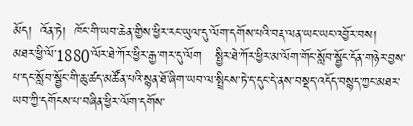མོད།  འོན་ཏེ།  ཁོང་གི་ཡབ་ཆེན་གྱིས་ཕྱིར་རང་ཡུལ་དུ་ལོག་དགོས་པའི་བརྡ་ལན་ཡང་ཡང་འབྱོར་བས།  མཐར་ཕྱི་ལོ་1880་ལོར་ཐེ་ཀོར་ཕྱིར་རྒྱ་གར་དུ་ལོག   སྤྱིར་ཐེ་ཀོར་ཕྱིར་མ་ལོག་གོང་སློབ་སྦྱོང་དོན་གཉེར་བྱས་པ་དང་སློབ་སྦྱོང་གི་ཆུ་ཚད་མཚོན་པའི་སྙན་ཐོ་ཞིག་ཡབ་ལ་སྤྲིངས་ཏེ་ད་དུང་དེ་ནས་བསྡད་འདོད་བསྙད་ཀྱང་མཐར་ཡབ་ཀྱི་དགོངས་པ་བཞིན་ཕྱིར་ལོག་དགོས་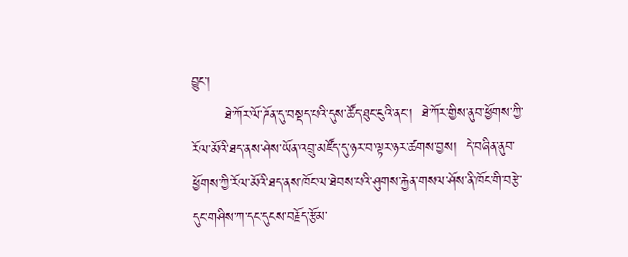བྱུང་།
       ཐེ་ཀོར་ལོ་ཌོན་དུ་བསྡད་པའི་དུས་ཚོད་ཐུང་ངུའི་ནང་།  ཐེ་ཀོར་གྱིས་ནུབ་ཕྱོགས་ཀྱི་རོལ་མོའི་ཐད་ནས་ཤེས་ཡོན་འབྲུ་མཛོད་དུ་ཉར་བ་ལྟར་ཉར་ཚགས་བྱས།  དེ་བཞིན་ནུབ་ཕྱོགས་ཀྱི་རོལ་མོའི་ཐད་ནས་ཁོང་ལ་ཐེབས་པའི་ཤུགས་རྐྱེན་གསལ་ཤོས་ནི་ཁོང་གི་བརྩེ་དུང་གཤིས་ཀ་དང་དུངས་བརྗོད་རྩོམ་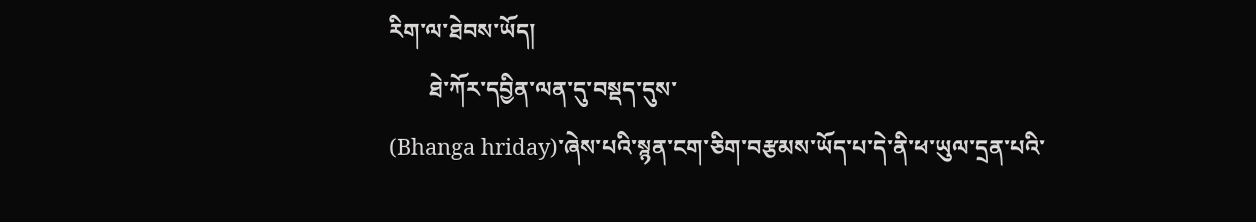རིག་ལ་ཐེབས་ཡོད།
       ཐེ་ཀོར་དབྱིན་ལན་དུ་བསྡད་དུས་
(Bhanga hriday)་ཞེས་པའི་སྙན་ངག་ཅིག་བརྩམས་ཡོད་པ་དེ་ནི་ཕ་ཡུལ་དྲན་པའི་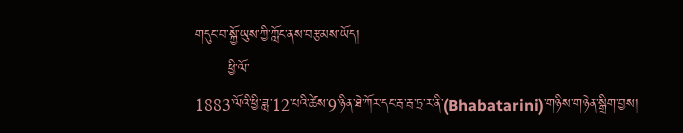གདུང་བ་སྐྱོ་ཡུས་ཀྱི་ཀློང་ནས་བརྩམས་ཡོད།
       ཕྱི་ལོ་
1883་ལོའི་ཕྱི་ཟླ་12་པའི་ཚེས་9་ཉིན་ཐེ་ཀོར་དང་རྦ་རྦ་ཏྲ་ར་ནི་(Bhabatarini)་གཉིས་གཉེན་སྒྲིག་བྱས།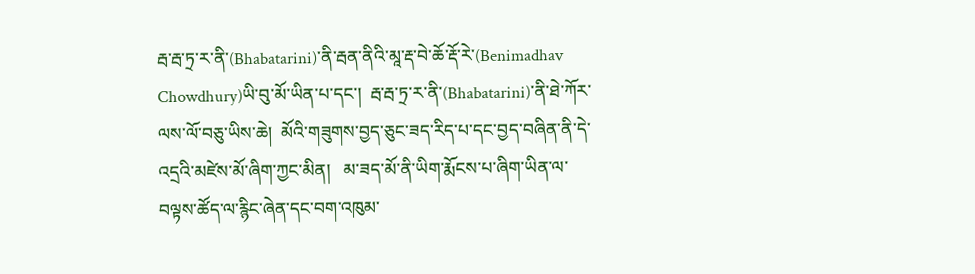རྦ་རྦ་ཏྲ་ར་ནི་(Bhabatarini)་ནི་རྦན་ནིའི་མཱ་རྡ་བེ་ཆོ་རྡོ་རེ་(Benimadhav Chowdhury)ཡི་བུ་མོ་ཡིན་པ་དང་།  རྦ་རྦ་ཏྲ་ར་ནི་(Bhabatarini)་ནི་ཐེ་ཀོར་ལས་ལོ་བཅུ་ཡིས་ཆེ།  མོའི་གཟུགས་བྱད་ཅུང་ཟད་རིད་པ་དང་བྱད་བཞིན་ནི་དེ་འདྲའི་མཛེས་མོ་ཞིག་ཀྱང་མིན།   མ་ཟད་མོ་ནི་ཡིག་རྨོངས་པ་ཞིག་ཡིན་ལ་བལྟས་ཚོད་ལ་རྙིང་ཞེན་དང་བག་འཁུམ་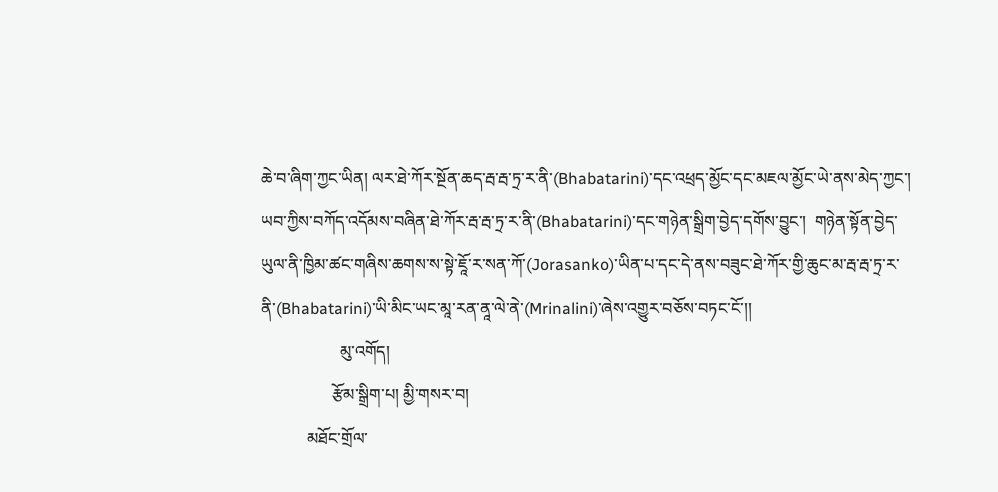ཆེ་བ་ཞིག་ཀྱང་ཡིན། ལར་ཐེ་ཀོར་སྔོན་ཆད་རྦ་རྦ་ཏྲ་ར་ནི་(Bhabatarini)་དང་འཕྲད་མྱོང་དང་མཇལ་མྱོང་ཡེ་ནས་མེད་ཀྱང་།  ཡབ་ཀྱིས་བཀོད་འདོམས་བཞིན་ཐེ་ཀོར་རྦ་རྦ་ཏྲ་ར་ནི་(Bhabatarini)་དང་གཉེན་སྒྲིག་བྱེད་དགོས་བྱུང་།  གཉེན་སྟོན་བྱེད་ཡུལ་ནི་ཁྱིམ་ཚང་གཞིས་ཆགས་ས་སྟེ་ཇཱོ་ར་སན་ཀོ་(Jorasanko)་ཡིན་པ་དང་དེ་ནས་བཟུང་ཐེ་ཀོར་གྱི་ཆུང་མ་རྦ་རྦ་ཏྲ་ར་ནི་(Bhabatarini)་ཡི་མིང་ཡང་མཱ་རན་ནཱ་ལེ་ནེ་(Mrinalini)་ཞེས་འགྱུར་བཅོས་བཏང་ངོ་།།
                   མུ་འགོད།
                 རྩོམ་སྒྲིག་པ། མྱི་གསར་བ།
           མཐོང་གྲོལ་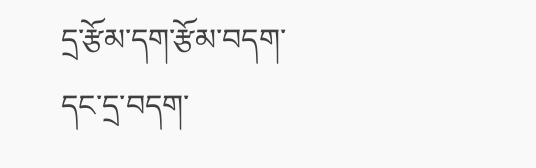དྲ་རྩོམ་དག་རྩོམ་བདག་དང་དྲ་བདག་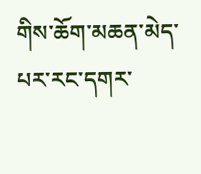གིས་ཆོག་མཆན་མེད་པར་རང་དགར་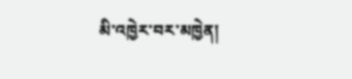མི་འཁྱེར་བར་མཁྱེན།